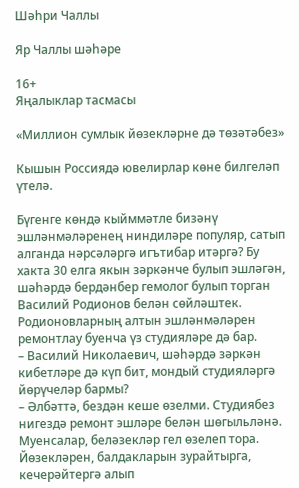Шәһри Чаллы

Яр Чаллы шәһәре

16+
Яңалыклар тасмасы

«Миллион сумлык йөзекләрне дә төзәтәбез»

Кышын Россиядә ювелирлар көне билгеләп үтелә.

Бүгенге көндә кыйммәтле бизәнү эшләнмәләренең ниндиләре популяр, сатып алганда нәрсәләргә игътибар итәргә? Бу хакта 30 елга якын зәркәнче булып эшләгән, шәһәрдә бердәнбер гемолог булып торган Василий Родионов белән сөйләштек. Родионовларның алтын эшләнмәләрен ремонтлау буенча үз студияләре дә бар.
– Василий Николаевич, шәһәрдә зәркән кибетләре дә күп бит, мондый студияләргә йөрүчеләр бармы?
– Әлбәттә, бездән кеше өзелми. Студиябез нигездә ремонт эшләре белән шөгыльләнә. Муенсалар, беләзекләр гел өзелеп тора. Йөзекләрен, балдакларын зурайтырга, кечерәйтергә алып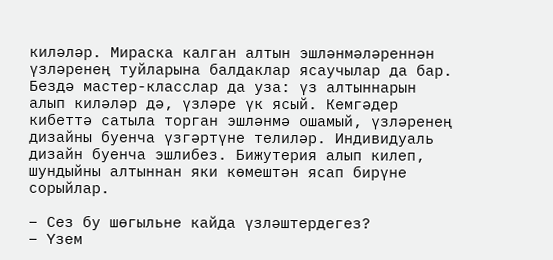киләләр. Мираска калган алтын эшләнмәләреннән үзләренең туйларына балдаклар ясаучылар да бар. Бездә мастер-класслар да уза: үз алтыннарын алып киләләр дә, үзләре үк ясый. Кемгәдер кибеттә сатыла торган эшләнмә ошамый, үзләренең дизайны буенча үзгәртүне телиләр. Индивидуаль дизайн буенча эшлибез. Бижутерия алып килеп, шундыйны алтыннан яки көмештән ясап бирүне сорыйлар.

– Сез бу шөгыльне кайда үзләштердегез?
– Үзем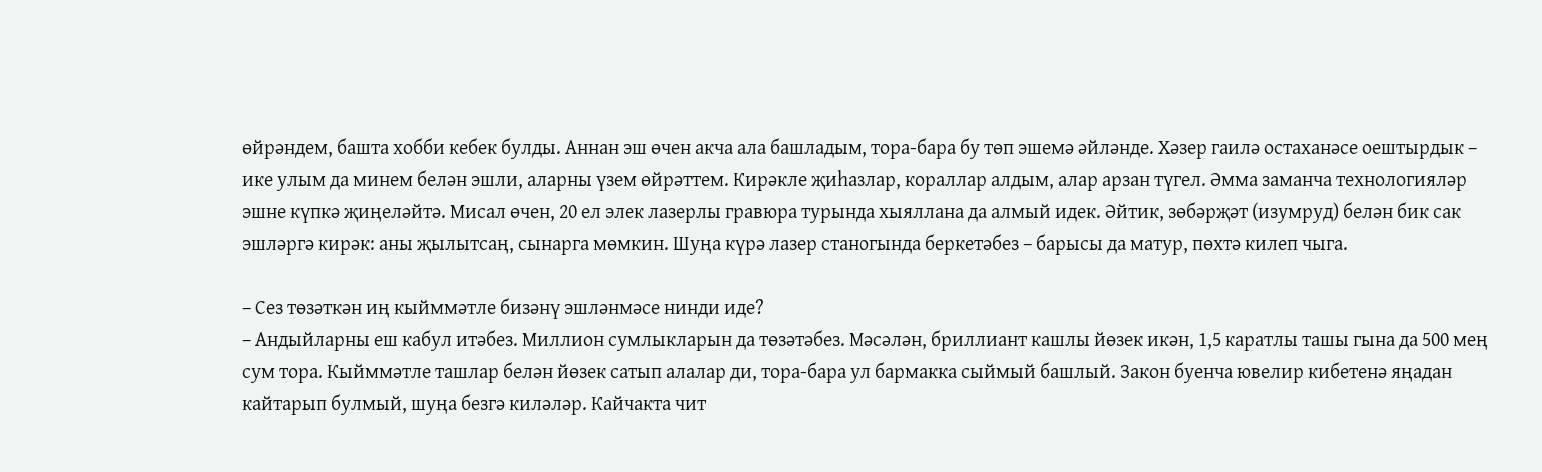өйрәндем, башта хобби кебек булды. Аннан эш өчен акча ала башладым, тора-бара бу төп эшемә әйләнде. Хәзер гаилә остаханәсе оештырдык – ике улым да минем белән эшли, аларны үзем өйрәттем. Кирәкле җиһазлар, кораллар алдым, алар арзан түгел. Әмма заманча технологияләр эшне күпкә җиңеләйтә. Мисал өчен, 20 ел элек лазерлы гравюра турында хыяллана да алмый идек. Әйтик, зөбәрҗәт (изумруд) белән бик сак эшләргә кирәк: аны җылытсаң, сынарга мөмкин. Шуңа күрә лазер станогында беркетәбез – барысы да матур, пөхтә килеп чыга.

– Сез төзәткән иң кыйммәтле бизәнү эшләнмәсе нинди иде?
– Андыйларны еш кабул итәбез. Миллион сумлыкларын да төзәтәбез. Мәсәлән, бриллиант кашлы йөзек икән, 1,5 каратлы ташы гына да 500 мең сум тора. Кыйммәтле ташлар белән йөзек сатып алалар ди, тора-бара ул бармакка сыймый башлый. Закон буенча ювелир кибетенә яңадан кайтарып булмый, шуңа безгә киләләр. Кайчакта чит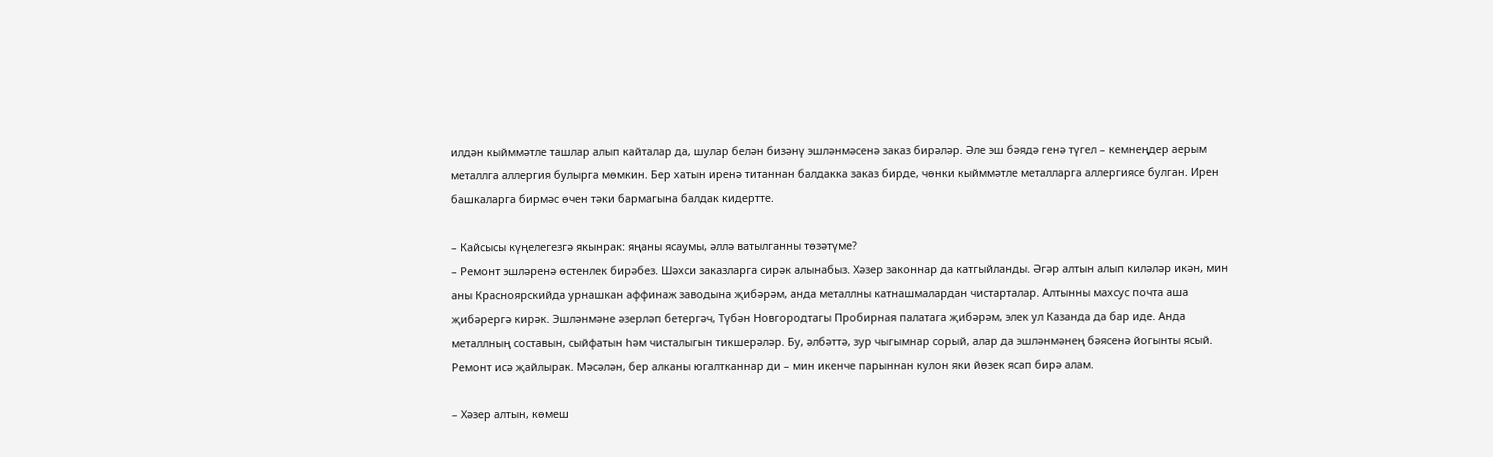илдән кыйммәтле ташлар алып кайталар да, шулар белән бизәнү эшләнмәсенә заказ бирәләр. Әле эш бәядә генә түгел – кемнеңдер аерым металлга аллергия булырга мөмкин. Бер хатын иренә титаннан балдакка заказ бирде, чөнки кыйммәтле металларга аллергиясе булган. Ирен башкаларга бирмәс өчен тәки бармагына балдак кидертте.

– Кайсысы күңелегезгә якынрак: яңаны ясаумы, әллә ватылганны төзәтүме?
– Ремонт эшләренә өстенлек бирәбез. Шәхси заказларга сирәк алынабыз. Хәзер законнар да катгыйланды. Әгәр алтын алып киләләр икән, мин аны Красноярскийда урнашкан аффинаж заводына җибәрәм, анда металлны катнашмалардан чистарталар. Алтынны махсус почта аша җибәрергә кирәк. Эшләнмәне әзерләп бетергәч, Түбән Новгородтагы Пробирная палатага җибәрәм, элек ул Казанда да бар иде. Анда металлның составын, сыйфатын һәм чисталыгын тикшерәләр. Бу, әлбәттә, зур чыгымнар сорый, алар да эшләнмәнең бәясенә йогынты ясый. Ремонт исә җайлырак. Мәсәлән, бер алканы югалтканнар ди – мин икенче парыннан кулон яки йөзек ясап бирә алам.

– Хәзер алтын, көмеш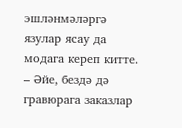эшләнмәләргә язулар ясау да модага кереп китте.
– Әйе, бездә дә гравюрага заказлар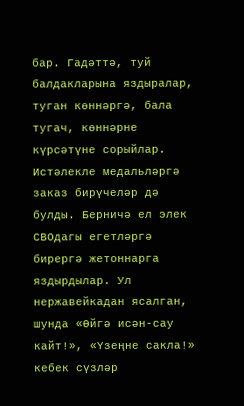бар. Гадәттә, туй балдакларына яздыралар, туган көннәргә, бала тугач, көннәрне күрсәтүне сорыйлар. Истәлекле медальләргә заказ бирүчеләр дә булды. Берничә ел элек СВОдагы егетләргә бирергә жетоннарга яздырдылар. Ул нержавейкадан ясалган, шунда «Өйгә исән-сау кайт!», «Үзеңне сакла!» кебек сүзләр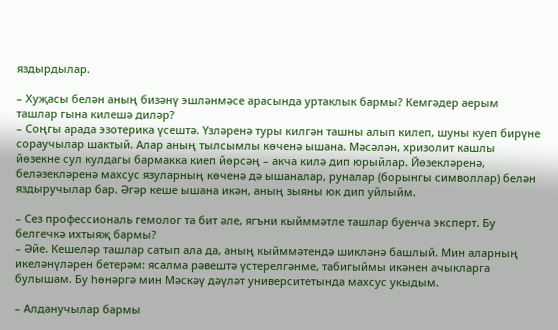яздырдылар.

– Хуҗасы белән аның бизәнү эшләнмәсе арасында уртаклык бармы? Кемгәдер аерым ташлар гына килешә диләр?
– Соңгы арада эзотерика үсештә. Үзләренә туры килгән ташны алып килеп, шуны куеп бирүне сораучылар шактый. Алар аның тылсымлы көченә ышана. Мәсәлән, хризолит кашлы йөзекне сул кулдагы бармакка киеп йөрсәң – акча килә дип юрыйлар. Йөзекләренә, беләзекләренә махсус язуларның көченә дә ышаналар, руналар (борынгы символлар) белән яздыручылар бар. Әгәр кеше ышана икән, аның зыяны юк дип уйлыйм.

– Сез профессиональ гемолог та бит әле, ягъни кыйммәтле ташлар буенча эксперт. Бу белгечкә ихтыяҗ бармы?
– Әйе. Кешеләр ташлар сатып ала да, аның кыйммәтендә шикләнә башлый. Мин аларның икеләнүләрен бетерәм: ясалма рәвештә үстерелгәнме, табигыймы икәнен ачыкларга булышам. Бу һөнәргә мин Мәскәү дәүләт университетында махсус укыдым.

– Алданучылар бармы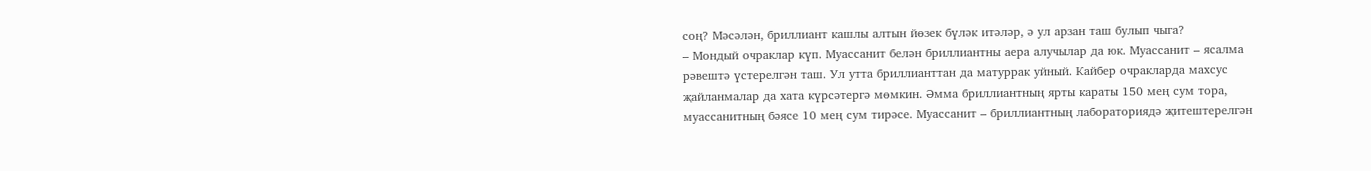соң? Мәсәлән, бриллиант кашлы алтын йөзек бүләк итәләр, ә ул арзан таш булып чыга?
– Мондый очраклар күп. Муассанит белән бриллиантны аера алучылар да юк. Муассанит – ясалма рәвештә үстерелгән таш. Ул утта бриллианттан да матуррак уйный. Кайбер очракларда махсус җайланмалар да хата күрсәтергә мөмкин. Әмма бриллиантның ярты караты 150 мең сум тора, муассанитның бәясе 10 мең сум тирәсе. Муассанит – бриллиантның лабораториядә җитештерелгән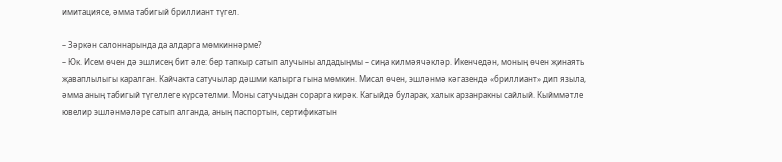имитациясе, әмма табигый бриллиант түгел.

– Зәркән салоннарында да алдарга мөмкиннәрме?
– Юк. Исем өчен дә эшлисең бит әле: бер тапкыр сатып алучыны алдадыңмы – сиңа килмәячәкләр. Икенчедән, моның өчен җинаять җаваплылыгы каралган. Кайчакта сатучылар дәшми калырга гына мөмкин. Мисал өчен, эшләнмә кәгазендә «бриллиант» дип языла, әмма аның табигый түгеллеге күрсәтелми. Моны сатучыдан сорарга кирәк. Кагыйдә буларак, халык арзанракны сайлый. Кыйммәтле ювелир эшләнмәләре сатып алганда, аның паспортын, сертификатын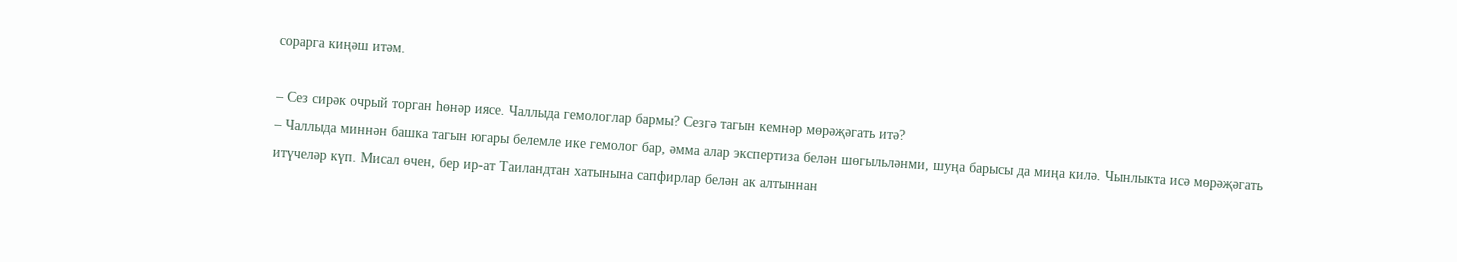сорарга киңәш итәм.

– Сез сирәк очрый торган һөнәр иясе. Чаллыда гемологлар бармы? Сезгә тагын кемнәр мөрәҗәгать итә?
– Чаллыда миннән башка тагын югары белемле ике гемолог бар, әмма алар экспертиза белән шөгыльләнми, шуңа барысы да миңа килә. Чынлыкта исә мөрәҗәгать итүчеләр күп. Мисал өчен, бер ир-ат Таиландтан хатынына сапфирлар белән ак алтыннан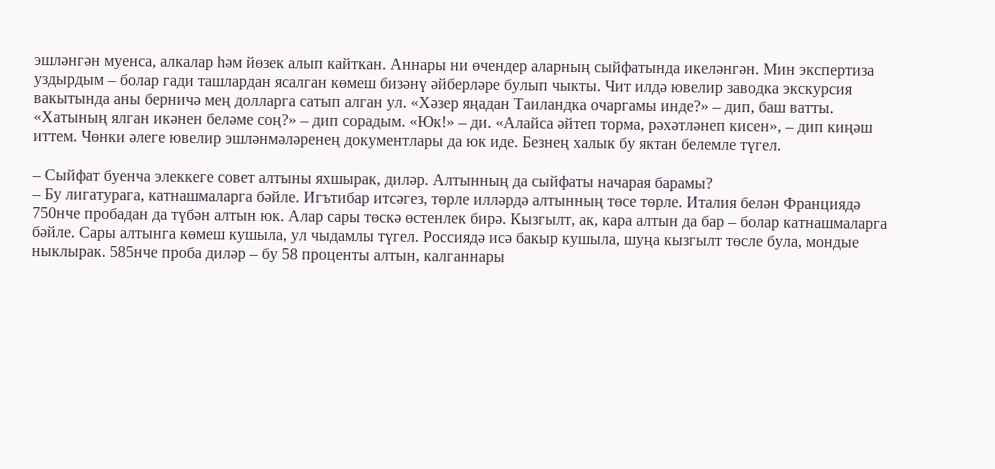эшләнгән муенса, алкалар һәм йөзек алып кайткан. Аннары ни өчендер аларның сыйфатында икеләнгән. Мин экспертиза уздырдым – болар гади ташлардан ясалган көмеш бизәнү әйберләре булып чыкты. Чит илдә ювелир заводка экскурсия вакытында аны берничә мең долларга сатып алган ул. «Хәзер яңадан Таиландка очаргамы инде?» – дип, баш ватты. «Хатының ялган икәнен беләме соң?» – дип сорадым. «Юк!» – ди. «Алайса әйтеп торма, рәхәтләнеп кисен», – дип киңәш иттем. Чөнки әлеге ювелир эшләнмәләренең документлары да юк иде. Безнең халык бу яктан белемле түгел.

– Сыйфат буенча элеккеге совет алтыны яхшырак, диләр. Алтынның да сыйфаты начарая барамы?
– Бу лигатурага, катнашмаларга бәйле. Игътибар итсәгез, төрле илләрдә алтынның төсе төрле. Италия белән Франциядә 750нче пробадан да түбән алтын юк. Алар сары төскә өстенлек бирә. Кызгылт, ак, кара алтын да бар – болар катнашмаларга бәйле. Сары алтынга көмеш кушыла, ул чыдамлы түгел. Россиядә исә бакыр кушыла, шуңа кызгылт төсле була, мондые ныклырак. 585нче проба диләр – бу 58 проценты алтын, калганнары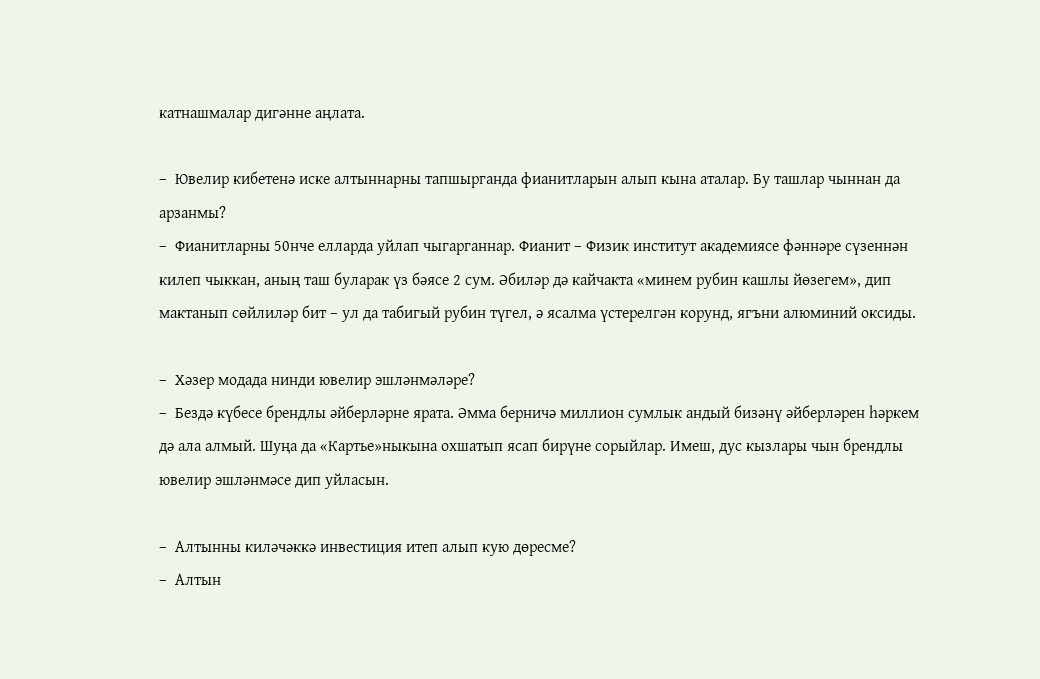катнашмалар дигәнне аңлата.

–  Ювелир кибетенә иске алтыннарны тапшырганда фианитларын алып кына аталар. Бу ташлар чыннан да арзанмы?
–  Фианитларны 50нче елларда уйлап чыгарганнар. Фианит – Физик институт академиясе фәннәре сүзеннән килеп чыккан, аның таш буларак үз бәясе 2 сум. Әбиләр дә кайчакта «минем рубин кашлы йөзегем», дип мактанып сөйлиләр бит – ул да табигый рубин түгел, ә ясалма үстерелгән корунд, ягъни алюминий оксиды.

–  Хәзер модада нинди ювелир эшләнмәләре?
–  Бездә күбесе брендлы әйберләрне ярата. Әмма берничә миллион сумлык андый бизәнү әйберләрен һәркем дә ала алмый. Шуңа да «Картье»ныкына охшатып ясап бирүне сорыйлар. Имеш, дус кызлары чын брендлы ювелир эшләнмәсе дип уйласын.

–  Алтынны киләчәккә инвестиция итеп алып кую дөресме?
–  Алтын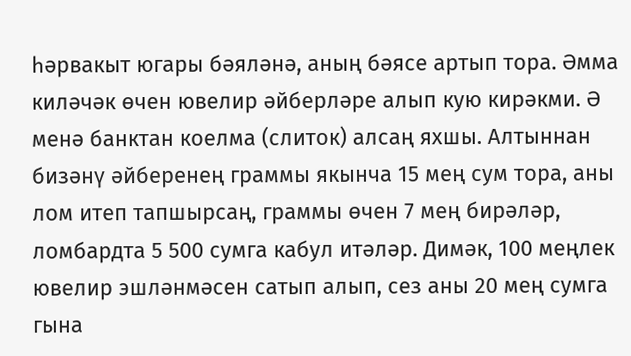һәрвакыт югары бәяләнә, аның бәясе артып тора. Әмма киләчәк өчен ювелир әйберләре алып кую кирәкми. Ә менә банктан коелма (слиток) алсаң яхшы. Алтыннан бизәнү әйберенең граммы якынча 15 мең сум тора, аны лом итеп тапшырсаң, граммы өчен 7 мең бирәләр, ломбардта 5 500 сумга кабул итәләр. Димәк, 100 меңлек ювелир эшләнмәсен сатып алып, сез аны 20 мең сумга гына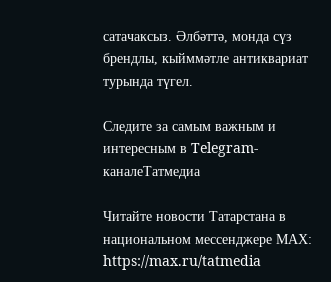сатачаксыз. Әлбәттә, монда сүз брендлы, кыйммәтле антиквариат турында түгел.

Следите за самым важным и интересным в Telegram-каналеТатмедиа

Читайте новости Татарстана в национальном мессенджере MАХ: https://max.ru/tatmedia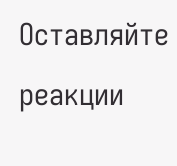Оставляйте реакции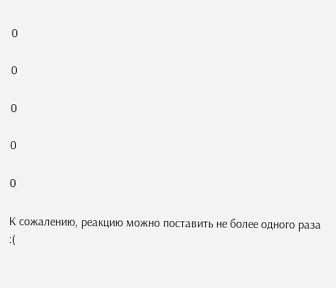0

0

0

0

0

К сожалению, реакцию можно поставить не более одного раза :(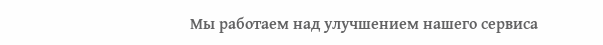Мы работаем над улучшением нашего сервиса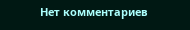Нет комментариев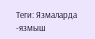Теги: Язмаларда -язмыш